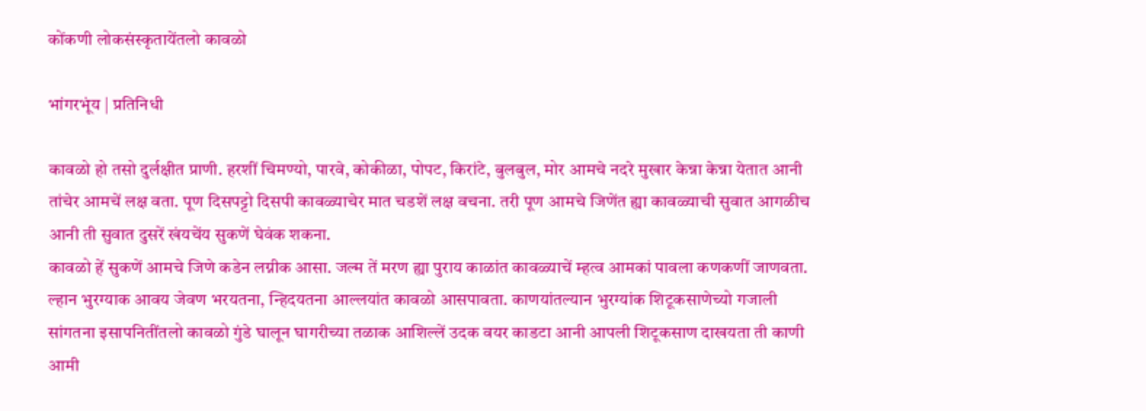कोंकणी लोकसंस्कृतायेंतलो कावळो

भांगरभूंय | प्रतिनिधी

कावळो हो तसो दुर्लक्षीत प्राणी. हरशीं चिमण्यो, पारवे, कोकीळा, पोपट, किरांटे, बुलबुल, मोर आमचे नदरे मुखार केन्ना केन्ना येतात आनी तांचेर आमचें लक्ष वता. पूण दिसपट्टो दिसपी कावळ्याचेर मात चडशें लक्ष वचना. तरी पूण आमचे जिणेंत ह्या कावळ्याची सुवात आगळीच आनी ती सुवात दुसरें खंयचेंय सुकणें घेवंक शकना.
कावळो हें सुकणें आमचे जिणे कडेन लग्नीक आसा. जल्म तें मरण ह्या पुराय काळांत कावळ्याचें म्हत्व आमकां पावला कणकणीं जाणवता. ल्हान भुरग्याक आवय जेवण भरयतना, न्हिदयतना आल्लयांत कावळो आसपावता. काणयांतल्यान भुरग्यांक शिटूकसाणेच्यो गजाली सांगतना इसापनितींतलो कावळो गुंडे घालून घागरीच्या तळाक आशिल्लें उदक वयर काडटा आनी आपली शिटूकसाण दाखयता ती काणी आमी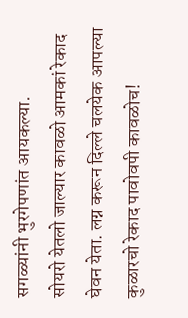सगळ्यांनी भुरगेपणांत आयकल्या.
सोयरो येतलो जाल्यार कावळो आमकां रेकाद घेवन येता. लग्न करून दिल्ले चलयेक आपल्या कुळारचो रेकाद पावोवपी कावळोच!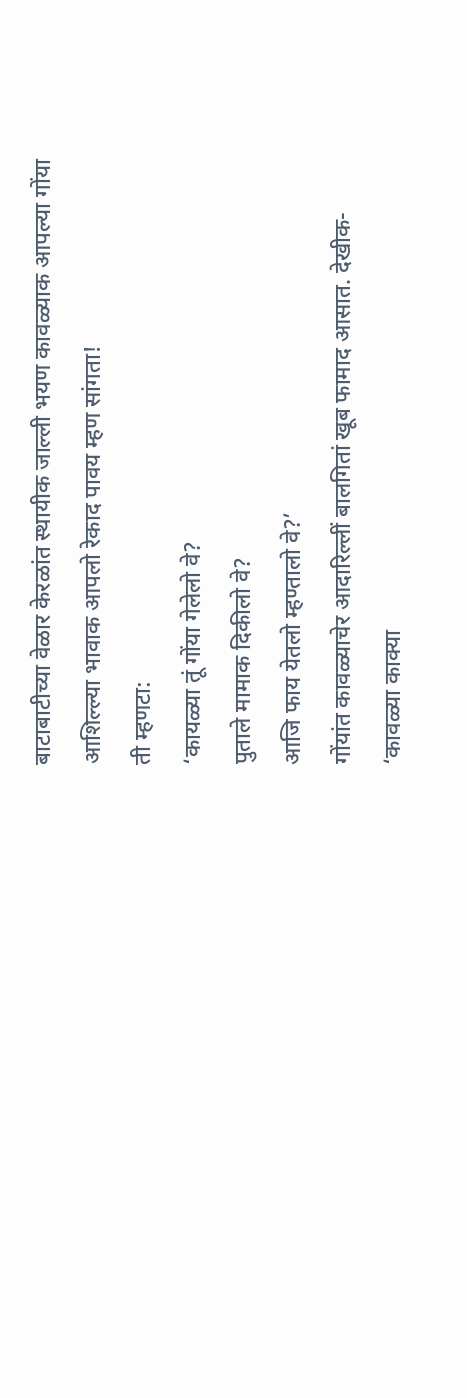बाटाबाटीच्या वेळार केरळांत स्थायीक जाल्ली भयण कावळ्याक आपल्या गोंया आशिल्ल्या भावाक आपलो रेकाद पावय म्हण सांगता!
ती म्हणटा:
‘कायळ्या तूं गोंया गेलेलो वे?
पुताले मामाक दिकीलो वे?
आजि फाय येतलो म्हण्तालो वे?’
गोंयांत कावळ्याचेर आदारिल्लीं बालगितां खूब फामाद आसात. देखीक-
‘कावळ्या काक्या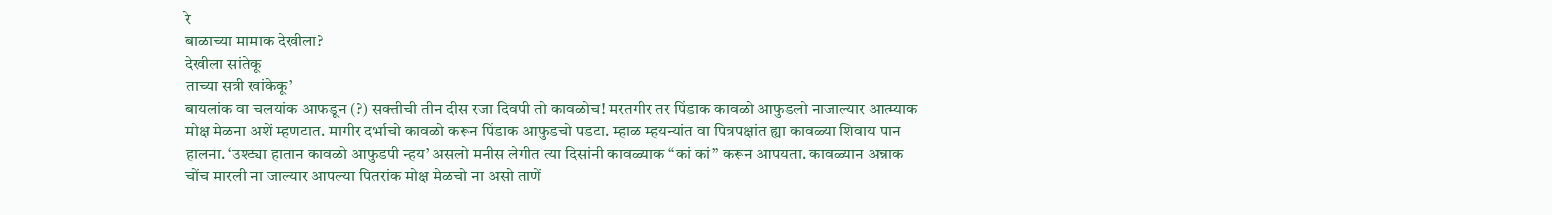रे
बाळाच्या मामाक देखीला?
देखीला सांतेकू
ताच्या सत्री खांकेकू’
बायलांक वा चलयांक आफडून (?) सक्तीची तीन दीस रजा दिवपी तो कावळोच! मरतगीर तर पिंडाक कावळो आफुडलो नाजाल्यार आत्म्याक मोक्ष मेळना अशें म्हणटात. मागीर दर्भाचो कावळो करून पिंडाक आफुडचो पडटा. म्हाळ म्हयन्यांत वा पित्रपक्षांत ह्या कावळ्या शिवाय पान हालना. ‘उश्ट्या हातान कावळो आफुडपी न्हय’ असलो मनीस लेगीत त्या दिसांनी कावळ्याक “कां कां” करून आपयता. कावळ्यान अन्नाक चोंच मारली ना जाल्यार आपल्या पितरांक मोक्ष मेळचो ना असो ताणें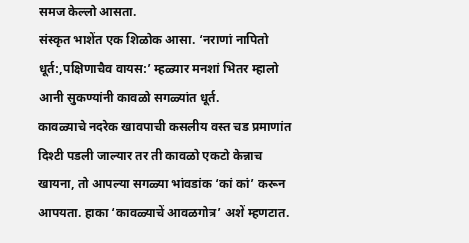समज केल्लो आसता.
संस्कृत भाशेंत एक शिळोक आसा. ‘नराणां नापितो धूर्त:,पक्षिणाचैव वायस:’ म्हळ्यार मनशां भितर म्हालो आनी सुकण्यांनी कावळो सगळ्यांत धूर्त.
कावळ्याचे नदरेक खावपाची कसलीय वस्त चड प्रमाणांत दिश्टी पडली जाल्यार तर ती कावळो एकटो केन्नाच खायना, तो आपल्या सगळ्या भांवडांक ‘कां कां’ करून आपयता. हाका ‘कावळ्याचें आवळगोत्र’ अशें म्हणटात.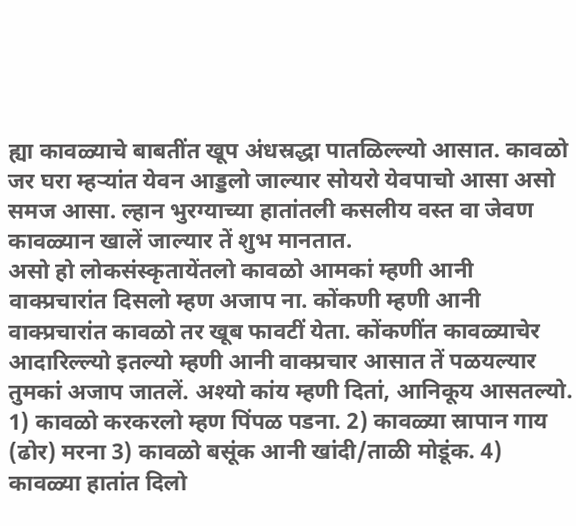ह्या कावळ्याचे बाबतींत खूप अंधस्रद्धा पातळिल्ल्यो आसात. कावळो जर घरा म्हऱ्यांत येवन आड्डलो जाल्यार सोयरो येवपाचो आसा असो समज आसा. ल्हान भुरग्याच्या हातांतली कसलीय वस्त वा जेवण कावळ्यान खालें जाल्यार तें शुभ मानतात.
असो हो लोकसंस्कृतायेंतलो कावळो आमकां म्हणी आनी वाक्प्रचारांत दिसलो म्हण अजाप ना. कोंकणी म्हणी आनी वाक्प्रचारांत कावळो तर खूब फावटीं येता. कोंकणींत कावळ्याचेर आदारिल्ल्यो इतल्यो म्हणी आनी वाक्प्रचार आसात तें पळयल्यार तुमकां अजाप जातलें. अश्यो कांय म्हणी दितां, आनिकूय आसतल्यो.
1) कावळो करकरलो म्हण पिंपळ पडना. 2) कावळ्या स्रापान गाय (ढोर) मरना 3) कावळो बसूंक आनी खांदी/ताळी मोडूंक. 4) कावळ्या हातांत दिलो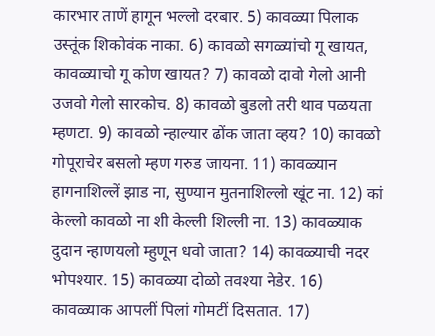कारभार ताणें हागून भल्लो दरबार. 5) कावळ्या पिलाक उस्तूंक शिकोवंक नाका. 6) कावळो सगळ्यांचो गू खायत, कावळ्याचो गू कोण खायत? 7) कावळो दावो गेलो आनी उजवो गेलो सारकोच. 8) कावळो बुडलो तरी थाव पळयता म्हणटा. 9) कावळो न्हाल्यार ढोंक जाता व्हय? 10) कावळो गोपूराचेर बसलो म्हण गरुड जायना. 11) कावळ्यान हागनाशिल्लें झाड ना, सुण्यान मुतनाशिल्लो खूंट ना. 12) कां केल्लो कावळो ना शी केल्ली शिल्ली ना. 13) कावळ्याक दुदान न्हाणयलो म्हुणून धवो जाता? 14) कावळ्याची नदर भोपश्यार. 15) कावळ्या दोळो तवश्या नेडेर. 16) कावळ्याक आपलीं पिलां गोमटीं दिसतात. 17)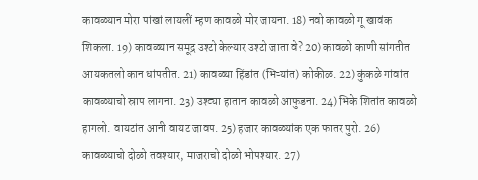कावळ्यान मोरा पांखां लायलीं म्हण कावळो मोर जायना. 18) नवो कावळो गू खावंक शिकला. 19) कावळ्यान समूद्र उश्टो केल्यार उश्टो जाता वे? 20) कावळो काणी सांगतीत आयकतलो कान धांपतीत. 21) कावळ्या हिंडांत (भिऱ्यांत) कोकीळ. 22) कुंकळे गांवांत कावळ्याचो स्राप लागना. 23) उश्ट्या हातान कावळो आफुडना. 24) भिके शितांत कावळो हागलो. वायटांत आनी वायट जावप. 25) हजार कावळ्यांक एक फातर पुरो. 26) कावळ्याचो दोळो तवश्यार, माजराचो दोळो भोपश्यार. 27)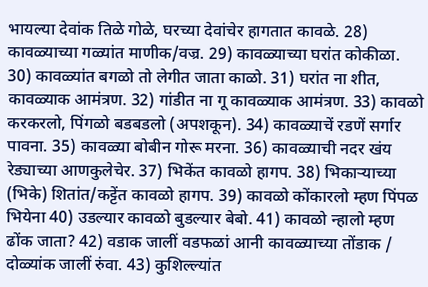भायल्या देवांक तिळे गोळे, घरच्या देवांचेर हागतात कावळे. 28) कावळ्याच्या गळ्यांत माणीक/वज्र. 29) कावळ्याच्या घरांत कोकीळा. 30) कावळ्यांत बगळो तो लेगीत जाता काळो. 31) घरांत ना शीत, कावळ्याक आमंत्रण. 32) गांडीत ना गू कावळ्याक आमंत्रण. 33) कावळो करकरलो, पिंगळो बडबडलो (अपशकून). 34) कावळ्याचें रडणें सर्गार पावना. 35) कावळ्या बोबीन गोरू मरना. 36) कावळ्याची नदर खंय रेड्याच्या आणकुलेचेर. 37) भिकेंत कावळो हागप. 38) भिकाऱ्याच्या (भिके) शितांत/कट्टेंत कावळो हागप. 39) कावळो कोंकारलो म्हण पिंपळ भियेना 40) उडल्यार कावळो बुडल्यार बेबो. 41) कावळो न्हालो म्हण ढोंक जाता? 42) वडाक जालीं वडफळां आनी कावळ्याच्या तोंडाक / दोळ्यांक जालीं रुंवा. 43) कुशिल्ल्यांत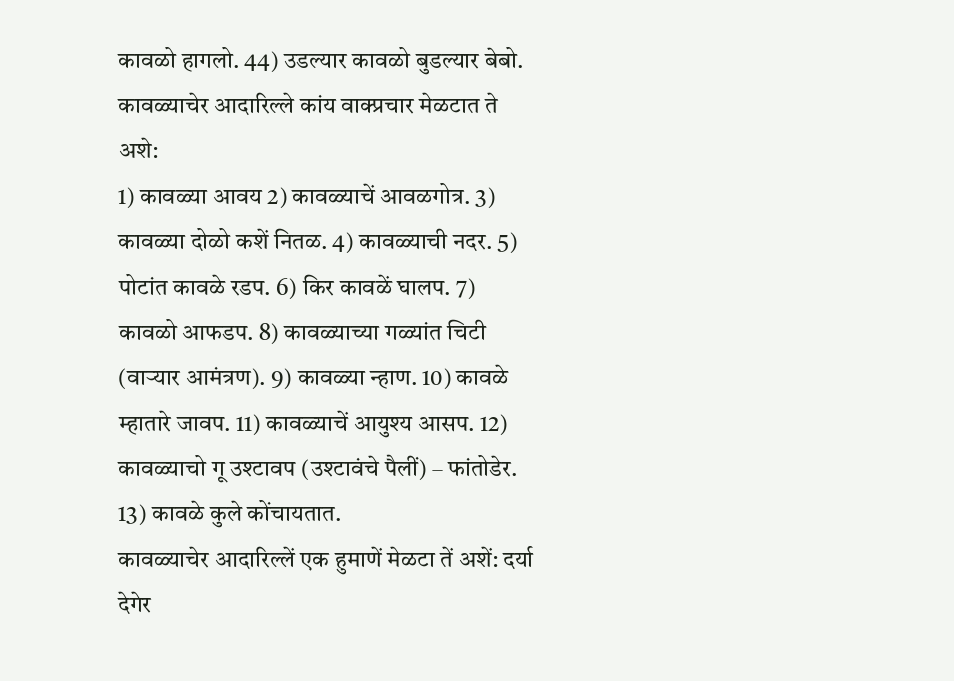कावळो हागलो. 44) उडल्यार कावळो बुडल्यार बेबो.
कावळ्याचेर आदारिल्ले कांय वाक्प्रचार मेळटात ते अशे:
1) कावळ्या आवय 2) कावळ्याचें आवळगोत्र. 3) कावळ्या दोळो कशें नितळ. 4) कावळ्याची नदर. 5) पोटांत कावळे रडप. 6) किर कावळें घालप. 7) कावळो आफडप. 8) कावळ्याच्या गळ्यांत चिटी (वाऱ्यार आमंत्रण). 9) कावळ्या न्हाण. 10) कावळे म्हातारे जावप. 11) कावळ्याचें आयुश्य आसप. 12) कावळ्याचो गू उश्टावप (उश्टावंचे पैलीं) – फांतोडेर. 13) कावळे कुले कोंचायतात.
कावळ्याचेर आदारिल्लें एक हुमाणें मेळटा तें अशें: दर्या देगेर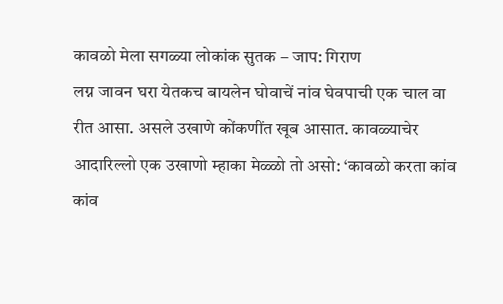कावळो मेला सगळ्या लोकांक सुतक – जाप: गिराण
लग्न जावन घरा येतकच बायलेन घोवाचें नांव घेवपाची एक चाल वा रीत आसा. असले उखाणे कोंकणींत खूब आसात. कावळ्याचेर आदारिल्लो एक उखाणो म्हाका मेळ्ळो तो असो: ‘कावळो करता कांव कांव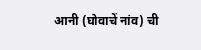आनी (घोवाचें नांव) ची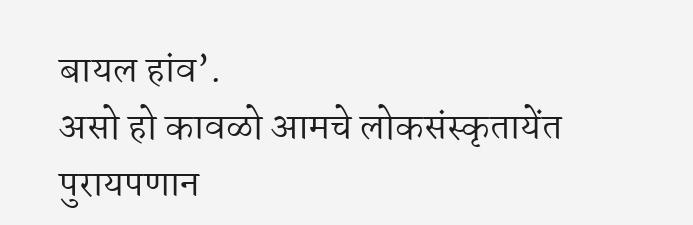बायल हांव’.
असो हो कावळो आमचे लोकसंस्कृतायेंत पुरायपणान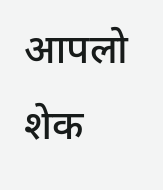आपलो शेक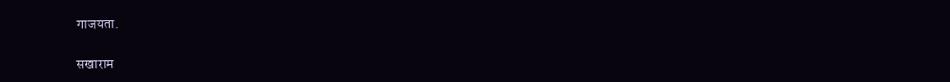गाजयता.

सखाराम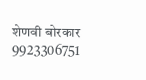शेणवी बोरकार
9923306751